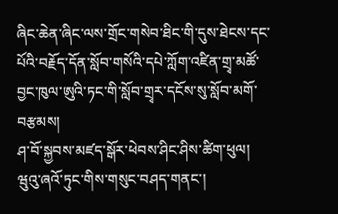ཞིང་ཆེན་ཞིང་ལས་གྲོང་གསེབ་ཐིང་གི་དུས་ཐེངས་དང་པོའི་བརྗོད་དོན་སློབ་གསོའི་དཔེ་ཀློག་འཛིན་གྲྭ་མཚོ་བྱང་ཁུལ་ཨུའི་ཏང་གི་སློབ་གྲྭར་དངོས་སུ་སློབ་མགོ་བརྩམས།
ཤ་བོ་སྐྱབས་མཛད་སྒོར་ཕེབས་ཤིང་ཤིས་ཚིག་ཕུལ། ཝུའུ་ཞའོ་ཏུང་གིས་གསུང་བཤད་གནང་།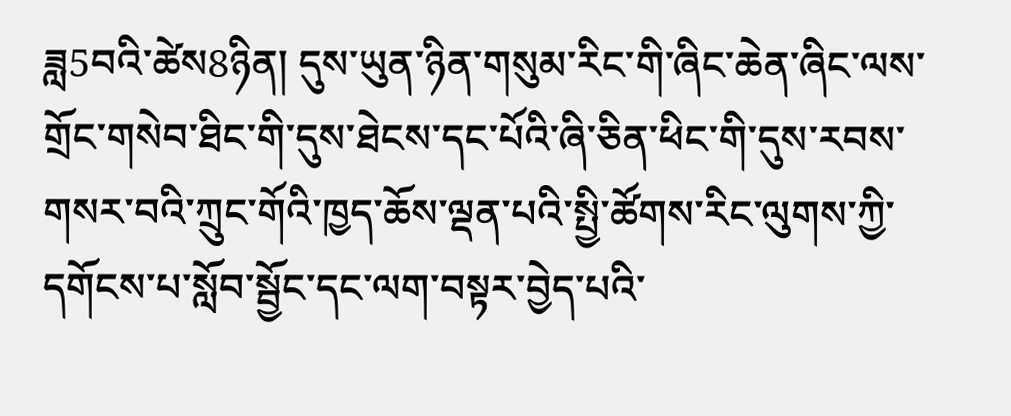ཟླ5བའི་ཚེས8ཉིན། དུས་ཡུན་ཉིན་གསུམ་རིང་གི་ཞིང་ཆེན་ཞིང་ལས་གྲོང་གསེབ་ཐིང་གི་དུས་ཐེངས་དང་པོའི་ཞི་ཅིན་ཕིང་གི་དུས་རབས་གསར་བའི་ཀྲུང་གོའི་ཁྱད་ཆོས་ལྡན་པའི་སྤྱི་ཚོགས་རིང་ལུགས་ཀྱི་དགོངས་པ་སློབ་སྦྱོང་དང་ལག་བསྟར་བྱེད་པའི་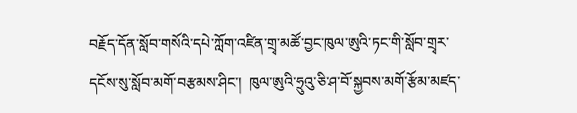བརྗོད་དོན་སློབ་གསོའི་དཔེ་ཀློག་འཛིན་གྲྭ་མཚོ་བྱང་ཁུལ་ཨུའི་ཏང་གི་སློབ་གྲྭར་དངོས་སུ་སློབ་མགོ་བརྩམས་ཤིང་།  ཁུལ་ཨུའི་ཧྲུའུ་ཅི་ཤ་བོ་སྐྱབས་མགོ་རྩོམ་མཛད་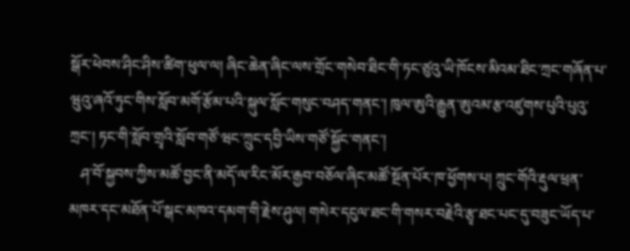སྒོར་ཕེབས་ཤིང་ཤིས་ཚིག་ཕུལ་ལ། ཞིང་ཆེན་ཞིང་ལས་གྲོང་གསེབ་ཐིང་གི་ཏང་ཙུའུ་ཡི་ཁོངས་མིའམ་ཐིང་ཀྲང་གཞོན་པ་ཝུའུ་ཞའོ་ཏུང་གིས་སློབ་མགོ་རྩོམ་པའི་སྐུལ་སློང་གསུང་བཤད་གནང་། ཁུལ་ཨུའི་རྒྱུན་ཨུའམ་རྩ་འཛུགས་པུའི་པུའུ་ཀྲང་། ཏང་གི་སློབ་གྲྭའི་སློབ་གཙོ་ཝང་ཀྲུང་དབྱི་ཡིས་གཙོ་སྐྱོང་གནང་།
   ཤ་བོ་སྐྱབས་ཀྱིས་མཚོ་བྱང་ནི་མདོ་ལ་རིང་མོར་རྒྱབ་བཅོལ་ཞིང་མཚོ་སྔོན་པོར་ཁ་ཕྱོགས་པ། ཀྲུང་གོའི་རྡུལ་ཕྲན་མཁར་དང་མཐོན་པོ་སྒང་མཁའ་དམག་གི་རྗེས་ཤུལ། གསེར་དངུལ་ཐང་གི་གསར་བརྗེའི་རྩྭ་ཐང་པང་དུ་བཟུང་ཡོད་པ་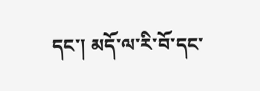དང་། མདོ་ལ་རི་བོ་དང་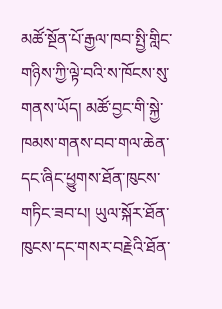མཚོ་སྔོན་པོ་རྒྱལ་ཁབ་སྤྱི་གླིང་གཉིས་ཀྱི་ལྟེ་བའི་ས་ཁོངས་སུ་གནས་ཡོད། མཚོ་བྱང་གི་སྐྱེ་ཁམས་གནས་བབ་གལ་ཆེན་དང་ཞིང་ཕྱུགས་ཐོན་ཁུངས་གཏིང་ཟབ་པ། ཡུལ་སྐོར་ཐོན་ཁུངས་དང་གསར་བརྗེའི་ཐོན་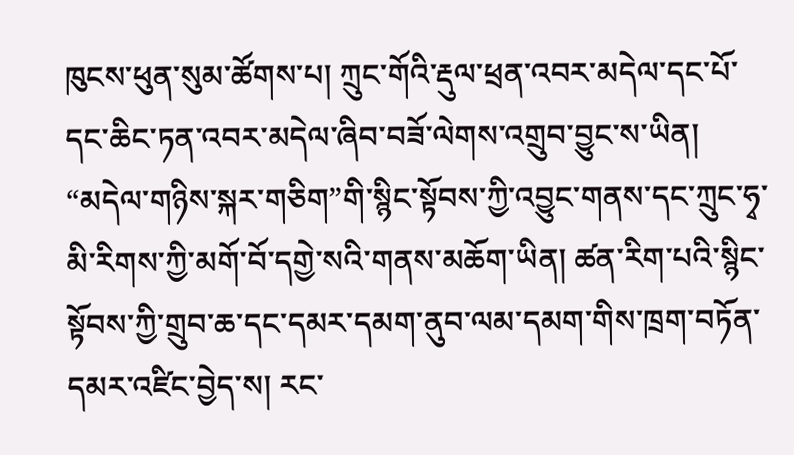ཁུངས་ཕུན་སུམ་ཚོགས་པ། ཀྲུང་གོའི་རྡུལ་ཕྲན་འབར་མདེལ་དང་པོ་དང་ཆིང་ཏན་འབར་མདེལ་ཞིབ་བཟོ་ལེགས་འགྲུབ་བྱུང་ས་ཡིན། “མདེལ་གཉིས་སྐར་གཅིག”གི་སྙིང་སྟོབས་ཀྱི་འབྱུང་གནས་དང་ཀྲུང་ཧྭ་མི་རིགས་ཀྱི་མགོ་བོ་དགྱེ་སའི་གནས་མཆོག་ཡིན། ཚན་རིག་པའི་སྙིང་སྟོབས་ཀྱི་གྲུབ་ཆ་དང་དམར་དམག་ནུབ་ལམ་དམག་གིས་ཁྲག་བཏོན་དམར་འཛིང་བྱེད་ས། རང་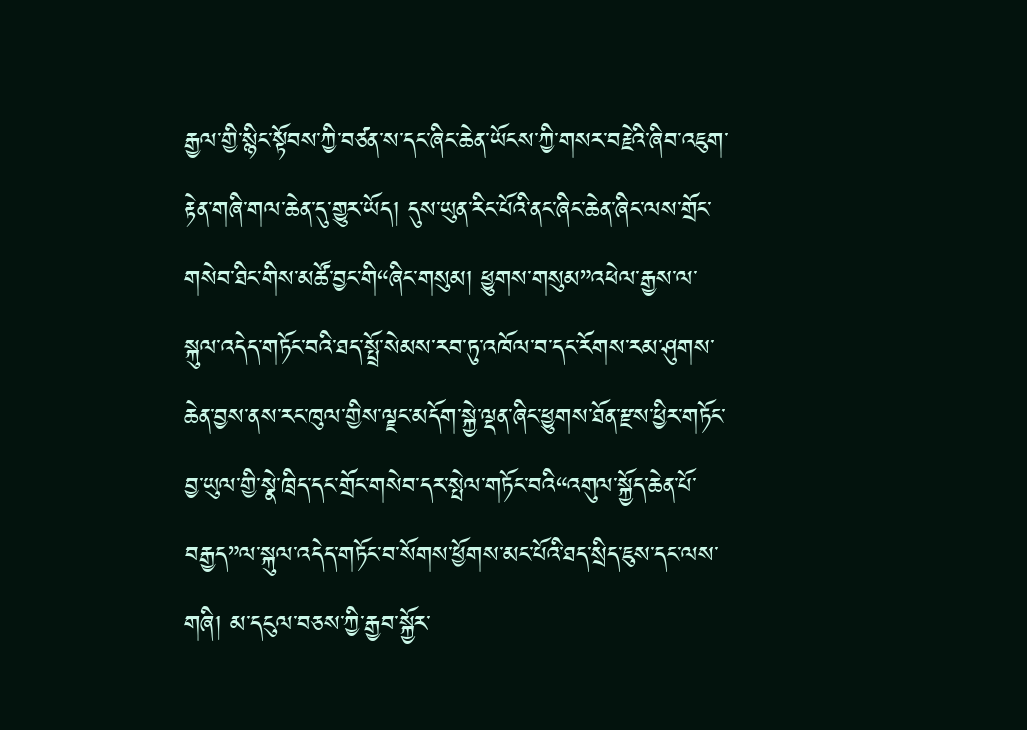རྒྱལ་གྱི་སྙིང་སྟོབས་ཀྱི་བཙན་ས་དང་ཞིང་ཆེན་ཡོངས་ཀྱི་གསར་བརྗེའི་ཞིབ་འཇུག་རྟེན་གཞི་གལ་ཆེན་དུ་གྱུར་ཡོད། དུས་ཡུན་རིང་པོའི་ནང་ཞིང་ཆེན་ཞིང་ལས་གྲོང་གསེབ་ཐིང་གིས་མཚོ་བྱང་གི“ཞིང་གསུམ། ཕྱུགས་གསུམ”འཕེལ་རྒྱས་ལ་སྐུལ་འདེད་གཏོང་བའི་ཐད་སྤྲོ་སེམས་རབ་ཏུ་འཁོལ་བ་དང་རོགས་རམ་ཤུགས་ཆེན་བྱས་ནས་རང་ཁུལ་གྱིས་ལྗང་མདོག་སྐྱེ་ལྡན་ཞིང་ཕྱུགས་ཐོན་རྫས་ཕྱིར་གཏོང་བྱ་ཡུལ་གྱི་སྣེ་ཁྲིད་དང་གྲོང་གསེབ་དར་སྤེལ་གཏོང་བའི“འགུལ་སྐྱོད་ཆེན་པོ་བརྒྱད”ལ་སྐུལ་འདེད་གཏོང་བ་སོགས་ཕྱོགས་མང་པོའི་ཐད་སྲིད་ཇུས་དང་ལས་གཞི། མ་དངུལ་བཅས་ཀྱི་རྒྱབ་སྐྱོར་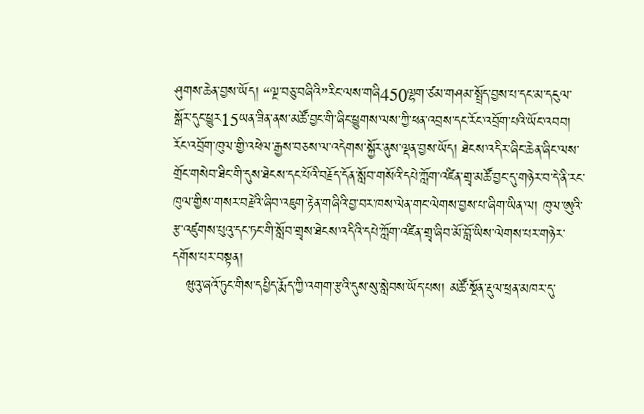ཤུགས་ཆེན་བྱས་ཡོད། “ལྔ་བཅུ་བཞིའི”རིང་ལས་གཞི450ལྷག་ཙམ་གཤམ་སྤྲོད་བྱས་པ་དང་མ་དངུལ་སྒོར་དུང་ཕྱུར15ཡན་ཟིན་ནས་མཚོ་བྱང་གི་ཞིང་ཕྱུགས་ལས་ཀྱི་ཕན་འབྲས་དང་རོང་འབྲོག་པའི་ཡོང་འབབ། རོང་འབྲོག་ཁུལ་གྱི་འཕེལ་རྒྱས་བཅས་ལ་འདེགས་སྐྱོར་ནུས་ལྡན་བྱས་ཡོད། ཐེངས་འདིར་ཞིང་ཆེན་ཞིང་ལས་གྲོང་གསེབ་ཐིང་གི་དུས་ཐེངས་དང་པོའི་བརྗོད་དོན་སློབ་གསོའི་དཔེ་ཀློག་འཛིན་གྲྭ་མཚོ་བྱང་དུ་གཉེར་བ་དེ་ནི་རང་ཁུལ་གྱིས་གསར་བརྗེའི་ཞིབ་འཇུག་རྟེན་གཞིའི་བྱ་བར་ཁས་ལེན་གང་ལེགས་བྱས་པ་ཞིག་ཡིན་ལ། ཁུལ་ཨུའི་རྩ་འཛུགས་པུའུ་དང་ཏང་གི་སློབ་གྲྭས་ཐེངས་འདིའི་དཔེ་ཀློག་འཛིན་གྲྭ་ཞིབ་མོ་བློ་ཡིས་ལེགས་པར་གཉེར་དགོས་པར་བསྟན།
   ཝུའུ་ཞའོ་ཏུང་གིས་དཔྱིད་རྨོད་ཀྱི་འགག་རྩའི་དུས་སུ་སླེབས་ཡོད་པས། མཚོ་སྔོན་རྡུལ་ཕྲན་མཁར་དུ་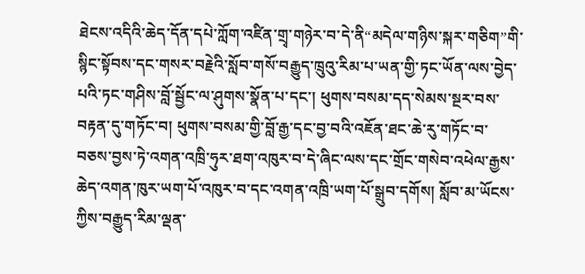ཐེངས་འདིའི་ཆེད་དོན་དཔེ་ཀློག་འཛིན་གྲྭ་གཉེར་བ་དེ་ནི“མདེལ་གཉིས་སྐར་གཅིག”གི་སྙིང་སྟོབས་དང་གསར་བརྗེའི་སློབ་གསོ་བརྒྱུད་ཁྲུའུ་རིམ་པ་ཡན་གྱི་ཏང་ཡོན་ལས་བྱེད་པའི་ཏང་གཤིས་བློ་སྦྱོང་ལ་ཤུགས་སྣོན་པ་དང་། ཕུགས་བསམ་དད་སེམས་སྔར་བས་བརྟན་དུ་གཏོང་བ། ཕུགས་བསམ་གྱི་བློ་རྒྱ་དང་བྱ་བའི་འཇོན་ཐང་ཆེ་རུ་གཏོང་བ་བཅས་བྱས་ཏེ་འགན་འཁྲི་ཧུར་ཐག་འཁུར་བ་དེ་ཞིང་ལས་དང་གྲོང་གསེབ་འཕེལ་རྒྱས་ཆེད་འགན་ཁུར་ཡག་པོ་འཁུར་བ་དང་འགན་འཁྲི་ཡག་པོ་སྒྲུབ་དགོས། སློབ་མ་ཡོངས་ཀྱིས་བརྒྱུད་རིམ་ལྡན་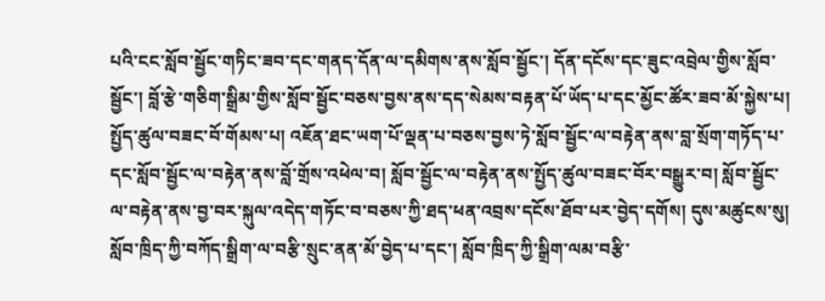པའི་ངང་སློབ་སྦྱོང་གཏིང་ཟབ་དང་གནད་དོན་ལ་དམིགས་ནས་སློབ་སྦྱོང་། དོན་དངོས་དང་ཟུང་འབྲེལ་གྱིས་སློབ་སྦྱོང་། བློ་རྩེ་གཅིག་སྒྲིམ་གྱིས་སློབ་སྦྱོང་བཅས་བྱས་ནས་དད་སེམས་བརྟན་པོ་ཡོད་པ་དང་མྱོང་ཚོར་ཟབ་མོ་སྐྱེས་པ། སྤྱོད་ཚུལ་བཟང་བོ་གོམས་པ། འཇོན་ཐང་ཡག་པོ་ལྡན་པ་བཅས་བྱས་ཏེ་སློབ་སྦྱོང་ལ་བརྟེན་ནས་བླ་སྲོག་གཏོད་པ་དང་སློབ་སྦྱོང་ལ་བརྟེན་ནས་བློ་གྲོས་འཕེལ་བ། སློབ་སྦྱོང་ལ་བརྟེན་ནས་སྤྱོད་ཚུལ་བཟང་བོར་བསྒྱུར་བ། སློབ་སྦྱོང་ལ་བརྟེན་ནས་བྱ་བར་སྐུལ་འདེད་གཏོང་བ་བཅས་ཀྱི་ཐད་ཕན་འབྲས་དངོས་ཐོབ་པར་བྱེད་དགོས། དུས་མཚུངས་སུ། སློབ་ཁྲིད་ཀྱི་བཀོད་སྒྲིག་ལ་བརྩི་སྲུང་ནན་མོ་བྱེད་པ་དང་། སློབ་ཁྲིད་ཀྱི་སྒྲིག་ལམ་བརྩི་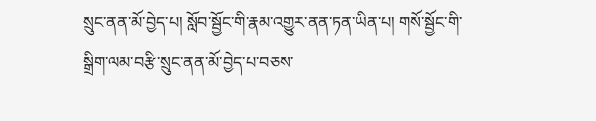སྲུང་ནན་མོ་བྱེད་པ། སློབ་སྦྱོང་གི་རྣམ་འགྱུར་ནན་ཏན་ཡིན་པ། གསོ་སྦྱོང་གི་སྒྲིག་ལམ་བརྩི་སྲུང་ནན་མོ་བྱེད་པ་བཅས་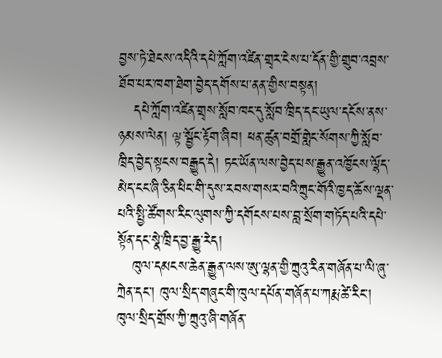བྱས་ཏེ་ཐེངས་འདིའི་དཔེ་ཀློག་འཛིན་གྲྭར་ངེས་པ་དོན་གྱི་གྲུབ་འབྲས་ཐོབ་པར་ཁག་ཐེག་བྱེད་དགོས་པ་ནན་གྱིས་བསྟན།
   དཔེ་ཀློག་འཛིན་གྲྭས་སློབ་ཁང་དུ་སློབ་ཁྲིད་དང་ཡུལ་དངོས་ནས་ཉམས་ལེན། ལྟ་སྦྱོང་རྟོག་ཞིབ། ཕན་ཚུན་བགྲོ་གླེང་སོགས་ཀྱི་སློབ་ཁྲིད་བྱེད་སྟངས་བརྒྱུད་དེ། ཏང་ཡོན་ལས་བྱེད་པས་རྒྱུན་འཁྱོངས་ལྷོད་མེད་ངང་ཞི་ཅིན་ཕིང་གི་དུས་རབས་གསར་བའི་ཀྲུང་གོའི་ཁྱད་ཆོས་ལྡན་པའི་སྤྱི་ཚོགས་རིང་ལུགས་ཀྱི་དགོངས་པས་བླ་སྲོག་གཏོད་པའི་དཔེ་སྟོན་དང་སྣེ་ཁྲིད་བྱ་རྒྱུ་རེད།
   ཁུལ་དམངས་ཆེན་རྒྱུན་ལས་ཨུ་ལྷན་གྱི་ཀྲུའུ་རིན་གཞོན་པ་ལི་ཞུ་ཀྲེན་དང་། ཁུལ་སྲིད་གཞུང་གི་ཁུལ་དཔོན་གཞོན་པ་ཀརྨ་ཚེ་རིང་། ཁུལ་སྲིད་གྲོས་ཀྱི་ཀྲུའུ་ཞི་གཞོན་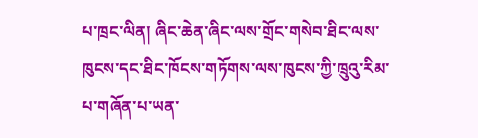པ་ཁྲང་ལིན། ཞིང་ཆེན་ཞིང་ལས་གྲོང་གསེབ་ཐིང་ལས་ཁུངས་དང་ཐིང་ཁོངས་གཏོགས་ལས་ཁུངས་ཀྱི་ཁྲུའུ་རིམ་པ་གཞོན་པ་ཡན་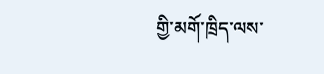གྱི་མགོ་ཁྲིད་ལས་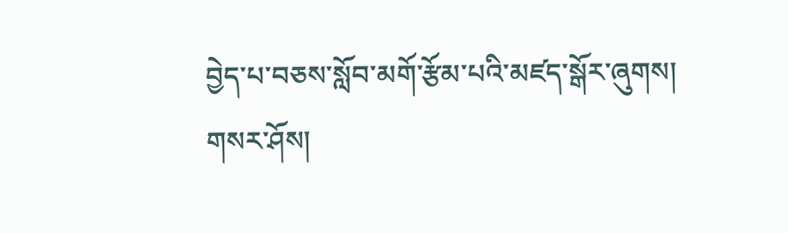བྱེད་པ་བཅས་སློབ་མགོ་རྩོམ་པའི་མཛད་སྒོར་ཞུགས།
གསར་ཤོས།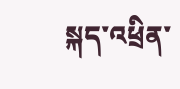སྐད་འཕྲིན་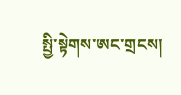སྤྱི་སྟེགས་ཨང་གྲངས།